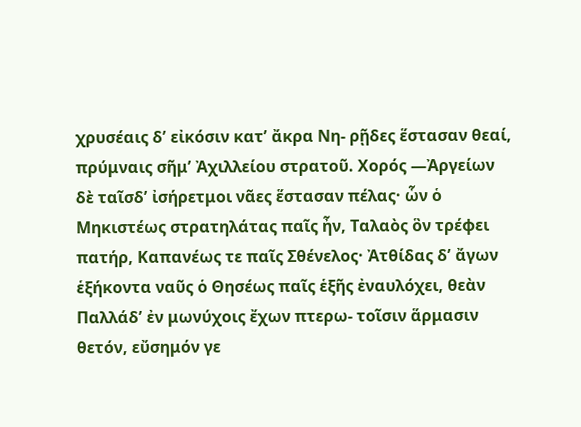χρυσέαις δʼ εἰκόσιν κατʼ ἄκρα Νη- ρῇδες ἕστασαν θεαί, πρύμναις σῆμʼ Ἀχιλλείου στρατοῦ. Χορός —Ἀργείων δὲ ταῖσδʼ ἰσήρετμοι νᾶες ἕστασαν πέλας· ὧν ὁ Μηκιστέως στρατηλάτας παῖς ἦν, Ταλαὸς ὃν τρέφει πατήρ, Καπανέως τε παῖς Σθένελος· Ἀτθίδας δʼ ἄγων ἑξήκοντα ναῦς ὁ Θησέως παῖς ἑξῆς ἐναυλόχει, θεὰν Παλλάδʼ ἐν μωνύχοις ἔχων πτερω- τοῖσιν ἅρμασιν θετόν, εὔσημόν γε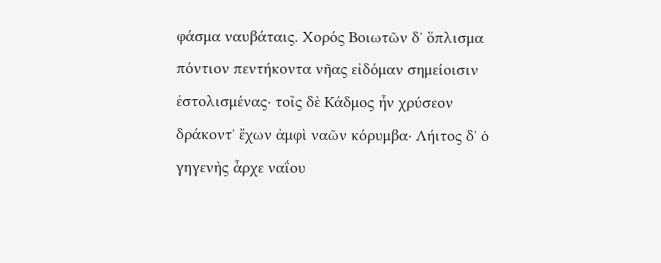φάσμα ναυβάταις. Χορός Βοιωτῶν δʼ ὅπλισμα πόντιον πεντήκοντα νῆας εἰδόμαν σημείοισιν ἐστολισμένας· τοῖς δὲ Κάδμος ἦν χρύσεον δράκοντʼ ἔχων ἀμφὶ ναῶν κόρυμβα· Λήιτος δʼ ὁ γηγενὴς ἆρχε ναΐου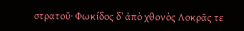στρατοῦ· Φωκίδος δʼ ἀπὸ χθονὸς Λοκρᾶς τε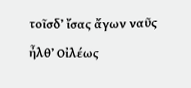τοῖσδʼ ἴσας ἄγων ναῦς ἦλθʼ Οἰλέως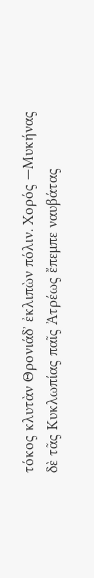τόκος κλυτὰν Θρονιάδʼ ἐκλιπὼν πόλιν. Χορός —Μυκήνας δὲ τᾶς Κυκλωπίας παῖς Ἀτρέως ἔπεμπε ναυβάτας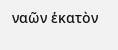ναῶν ἑκατὸν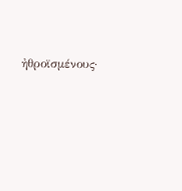ἠθροϊσμένους·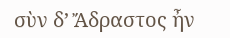σὺν δʼ Ἄδραστος ἦν